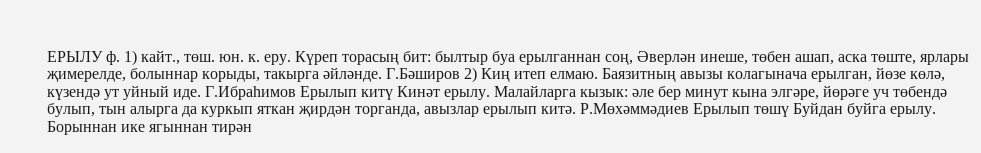ЕРЫЛУ ф. 1) кайт., төш. юн. к. еру. Күреп торасың бит: былтыр буа ерылганнан соң, Әверлән инеше, төбен ашап, аска төште, ярлары җимерелде, болыннар корыды, такырга әйләнде. Г.Бәширов 2) Киң итеп елмаю. Баязитның авызы колагынача ерылган, йөзе көлә, күзендә ут уйный иде. Г.Ибраһимов Ерылып китү Кинәт ерылу. Малайларга кызык: әле бер минут кына элгәре, йөрәге уч төбендә булып, тын алырга да куркып яткан җирдән торганда, авызлар ерылып китә. Р.Мөхәммәдиев Ерылып төшү Буйдан буйга ерылу. Борыннан ике ягыннан тирән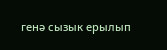генә сызык ерылып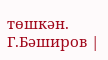төшкән. Г.Бәширов |